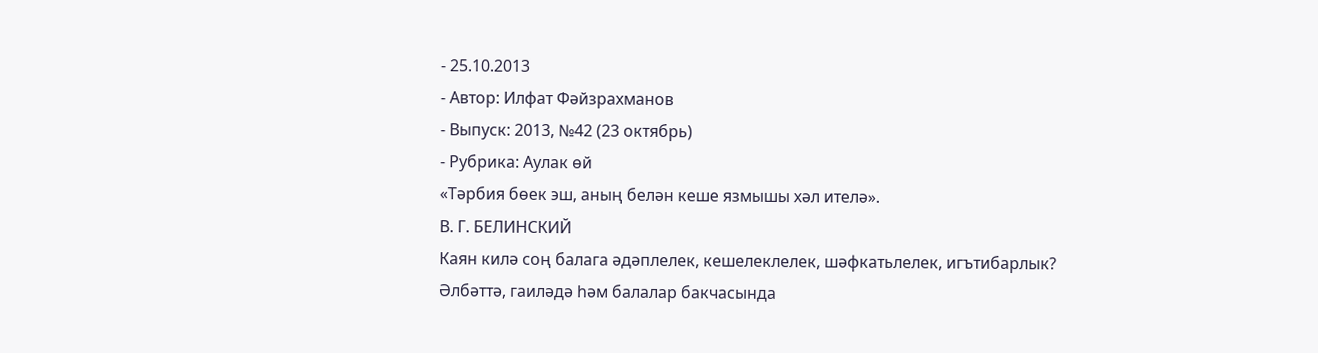- 25.10.2013
- Автор: Илфат Фәйзрахманов
- Выпуск: 2013, №42 (23 октябрь)
- Рубрика: Аулак өй
«Тәрбия бөек эш, аның белән кеше язмышы хәл ителә».
В. Г. БЕЛИНСКИЙ
Каян килә соң балага әдәплелек, кешелеклелек, шәфкатьлелек, игътибарлык? Әлбәттә, гаиләдә һәм балалар бакчасында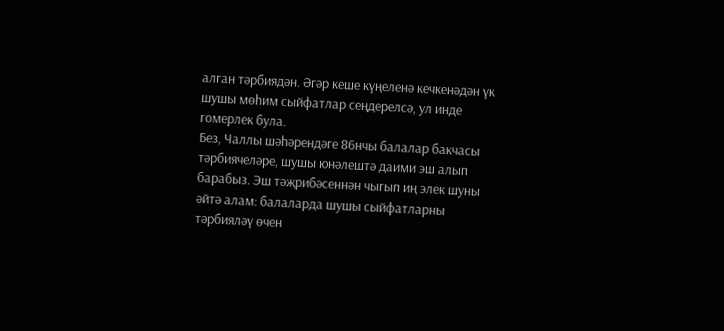алган тәрбиядән. Әгәр кеше күңеленә кечкенәдән үк шушы мөһим сыйфатлар сеңдерелсә, ул инде гомерлек була.
Без, Чаллы шәһәрендәге 86нчы балалар бакчасы тәрбиячеләре, шушы юнәлештә даими эш алып барабыз. Эш тәҗрибәсеннән чыгып иң элек шуны әйтә алам: балаларда шушы сыйфатларны тәрбияләү өчен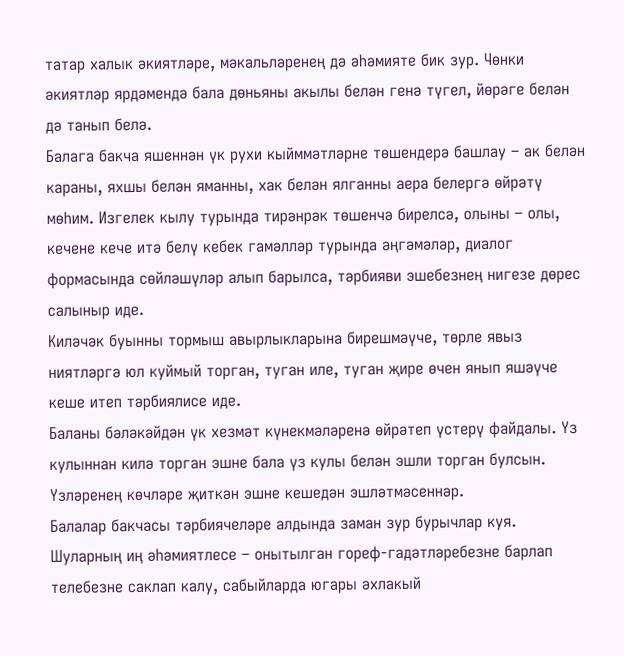татар халык әкиятләре, мәкальләренең дә әһәмияте бик зур. Чөнки әкиятләр ярдәмендә бала дөньяны акылы белән генә түгел, йөрәге белән дә танып белә.
Балага бакча яшеннән үк рухи кыйммәтләрне төшендерә башлау – ак белән караны, яхшы белән яманны, хак белән ялганны аера белергә өйрәтү мөһим. Изгелек кылу турында тирәнрәк төшенчә бирелсә, олыны – олы, кечене кече итә белү кебек гамәлләр турында әңгәмәләр, диалог формасында сөйләшүләр алып барылса, тәрбияви эшебезнең нигезе дөрес салыныр иде.
Киләчәк буынны тормыш авырлыкларына бирешмәүче, төрле явыз ниятләргә юл куймый торган, туган иле, туган җире өчен янып яшәүче кеше итеп тәрбиялисе иде.
Баланы бәләкәйдән үк хезмәт күнекмәләренә өйрәтеп үстерү файдалы. Үз кулыннан килә торган эшне бала үз кулы белән эшли торган булсын. Үзләренең көчләре җиткән эшне кешедән эшләтмәсеннәр.
Балалар бакчасы тәрбиячеләре алдында заман зур бурычлар куя. Шуларның иң әһәмиятлесе – онытылган гореф-гадәтләребезне барлап телебезне саклап калу, сабыйларда югары әхлакый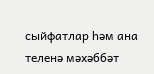сыйфатлар һәм ана теленә мәхәббәт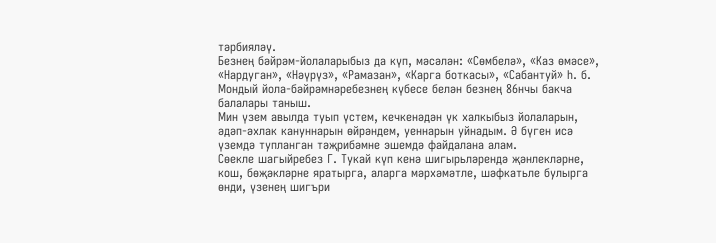тәрбияләү.
Безнең бәйрәм-йолаларыбыз да күп, мәсәлән: «Сөмбелә», «Каз өмәсе», «Нардуган», «Нәүрүз», «Рамазан», «Карга боткасы», «Сабантуй» һ. б. Мондый йола-бәйрәмнәребезнең күбесе белән безнең 86нчы бакча балалары таныш.
Мин үзем авылда туып үстем, кечкенәдән үк халкыбыз йолаларын, әдәп-әхлак кануннарын өйрәндем, уеннарын уйнадым. Ә бүген исә үземдә тупланган тәҗрибәмне эшемдә файдалана алам.
Сөекле шагыйребез Г. Тукай күп кенә шигырьләрендә җәнлекләрне, кош, бөҗәкләрне яратырга, аларга мәрхәмәтле, шәфкатьле булырга өнди, үзенең шигъри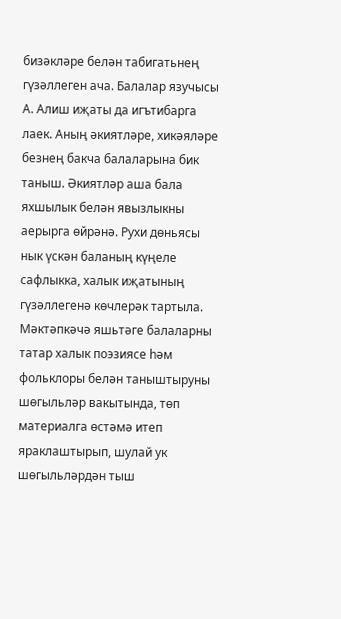бизәкләре белән табигатьнең гүзәллеген ача. Балалар язучысы А. Алиш иҗаты да игътибарга лаек. Аның әкиятләре, хикәяләре безнең бакча балаларына бик таныш. Әкиятләр аша бала яхшылык белән явызлыкны аерырга өйрәнә. Рухи дөньясы нык үскән баланың күңеле сафлыкка, халык иҗатының гүзәллегенә көчлерәк тартыла.
Мәктәпкәчә яшьтәге балаларны татар халык поэзиясе һәм фольклоры белән таныштыруны шөгыльләр вакытында, төп материалга өстәмә итеп яраклаштырып, шулай ук шөгыльләрдән тыш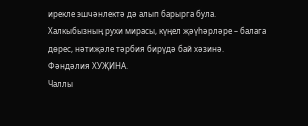ирекле эшчәнлектә дә алып барырга була.
Халкыбызның рухи мирасы, күңел җәүһәрләре – балага дөрес, нәтиҗәле тәрбия бирүдә бай хәзинә.
Фәндәлия ХУҖИНА.
Чаллы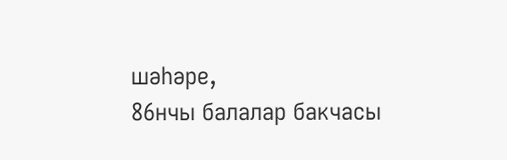шәһәре,
86нчы балалар бакчасы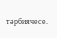тәрбиячесе.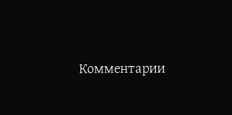Комментарии